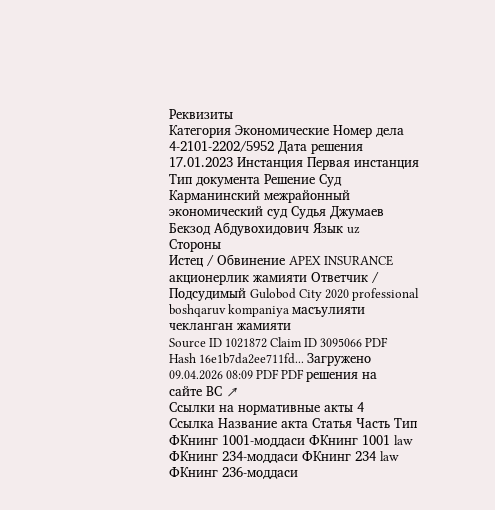Реквизиты
Категория Экономические Номер дела 4-2101-2202/5952 Дата решения 17.01.2023 Инстанция Первая инстанция Тип документа Решение Суд Карманинский межрайонный экономический суд Судья Джумаев Бекзод Абдувохидович Язык uz
Стороны
Истец / Обвинение APEX INSURANCE акционерлик жамияти Ответчик / Подсудимый Gulobod City 2020 professional boshqaruv kompaniya масъулияти чекланган жамияти
Source ID 1021872 Claim ID 3095066 PDF Hash 16e1b7da2ee711fd... Загружено 09.04.2026 08:09 PDF PDF решения на сайте ВС ↗
Ссылки на нормативные акты 4
Ссылка Название акта Статья Часть Тип
ФКнинг 1001-моддаси ФКнинг 1001 law
ФКнинг 234-моддаси ФКнинг 234 law
ФКнинг 236-моддаси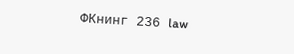ФКнинг 236 law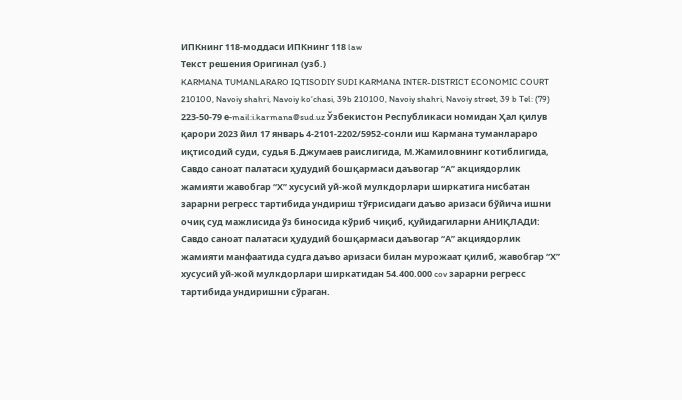ИПКнинг 118-моддаси ИПКнинг 118 law
Текст решения Оригинал (узб.)
KARMANA TUMANLARARO IQTISODIY SUDI KARMANA INTER-DISTRICT ECONOMIC COURT 210100, Navoiy shahri, Navoiy ko‘chasi, 39b 210100, Navoiy shahri, Navoiy street, 39 b Tel: (79) 223-50-79 е-mail:i.karmana@sud.uz Ўзбекистон Республикаси номидан Ҳал қилув қарори 2023 йил 17 январь 4-2101-2202/5952-сонли иш Кармана туманлараро иқтисодий суди, судья Б.Джумаев раислигида, М.Жамиловнинг котиблигида, Савдо саноат палатаси ҳудудий бошқармаси даъвогар “А” акциядорлик жамияти жавобгар “Х” хусусий уй-жой мулкдорлари ширкатига нисбатан зарарни регресс тартибида ундириш тўғрисидаги даъво аризаси бўйича ишни очиқ суд мажлисида ўз биносида кўриб чиқиб, қуйидагиларни АНИҚЛАДИ: Савдо саноат палатаси ҳудудий бошқармаси даъвогар “А” акциядорлик жамияти манфаатида судга даъво аризаси билан мурожаат қилиб, жавобгар “Х” хусусий уй-жой мулкдорлари ширкатидан 54.400.000 cov зарарни регресс тартибида ундиришни сўраган.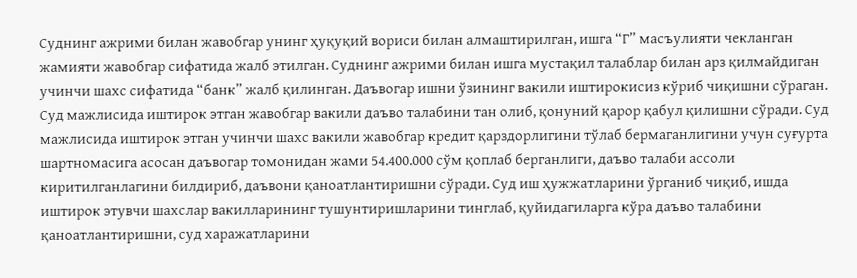Суднинг ажрими билан жавобгар унинг ҳуқуқий вориси билан алмаштирилган, ишга “Г” масъулияти чекланган жамияти жавобгар сифатида жалб этилган. Суднинг ажрими билан ишга мустақил талаблар билан арз қилмайдиган учинчи шахс сифатида “банк” жалб қилинган. Даъвогар ишни ўзининг вакили иштирокисиз кўриб чиқишни сўраган. Суд мажлисида иштирок этган жавобгар вакили даъво талабини тан олиб, қонуний қарор қабул қилишни сўради. Суд мажлисида иштирок этган учинчи шахс вакили жавобгар кредит қарздорлигини тўлаб бермаганлигини учун суғурта шартномасига асосан даъвогар томонидан жами 54.400.000 сўм қоплаб берганлиги, даъво талаби ассоли киритилганлагини билдириб, даъвони қаноатлантиришни сўради. Суд иш ҳужжатларини ўрганиб чиқиб, ишда иштирок этувчи шахслар вакилларининг тушунтиришларини тинглаб, қуйидагиларга кўра даъво талабини қаноатлантиришни, суд харажатларини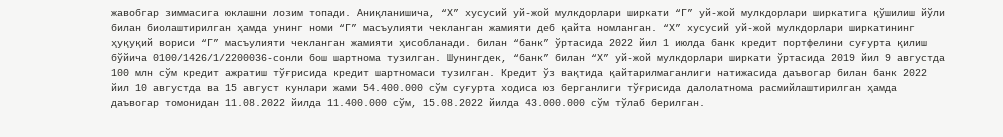жавобгар зиммасига юклашни лозим топади. Аниқланишича, “Х” хусусий уй-жой мулкдорлари ширкати “Г” уй-жой мулкдорлари ширкатига қўшилиш йўли билан биолаштирилган ҳамда унинг номи “Г” масъулияти чекланган жамияти деб қайта номланган. “Х” хусусий уй-жой мулкдорлари ширкатининг ҳуқуқий вориси “Г” масъулияти чекланган жамияти ҳисобланади. билан “банк” ўртасида 2022 йил 1 июлда банк кредит портфелини суғурта қилиш бўйича 0100/1426/1/2200036-сонли бош шартнома тузилган. Шунингдек, “банк” билан “Х” уй-жой мулкдорлари ширкати ўртасида 2019 йил 9 августда 100 млн сўм кредит ажратиш тўғрисида кредит шартномаси тузилган. Кредит ўз вақтида қайтарилмаганлиги натижасида даъвогар билан банк 2022 йил 10 августда ва 15 август кунлари жами 54.400.000 сўм суғурта ходиса юз берганлиги тўғрисида далолатнома расмийлаштирилган ҳамда даъвогар томонидан 11.08.2022 йилда 11.400.000 сўм, 15.08.2022 йилда 43.000.000 сўм тўлаб берилган.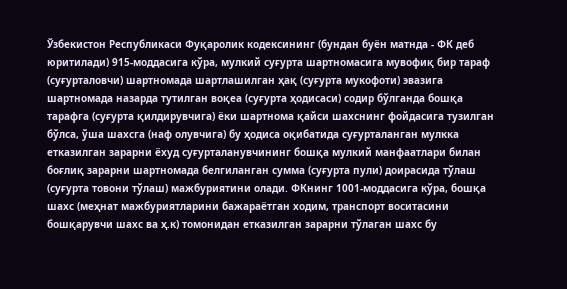Ўзбекистон Республикаси Фуқаролик кодексининг (бундан буён матнда - ФК деб юритилади) 915-моддасига кўра, мулкий суғурта шартномасига мувофиқ бир тараф (суғурталовчи) шартномада шартлашилган ҳақ (суғурта мукофоти) эвазига шартномада назарда тутилган воқеа (суғурта ҳодисаси) содир бўлганда бошқа тарафга (суғурта қилдирувчига) ёки шартнома қайси шахснинг фойдасига тузилган бўлса, ўша шахсга (наф олувчига) бу ҳодиса оқибатида суғурталанган мулкка етказилган зарарни ёхуд суғурталанувчининг бошқа мулкий манфаатлари билан боғлиқ зарарни шартномада белгиланган сумма (суғурта пули) доирасида тўлаш (суғурта товони тўлаш) мажбуриятини олади. ФКнинг 1001-моддасига кўра, бошқа шахс (меҳнат мажбуриятларини бажараётган ходим, транспорт воситасини бошқарувчи шахс ва ҳ.к) томонидан етказилган зарарни тўлаган шахс бу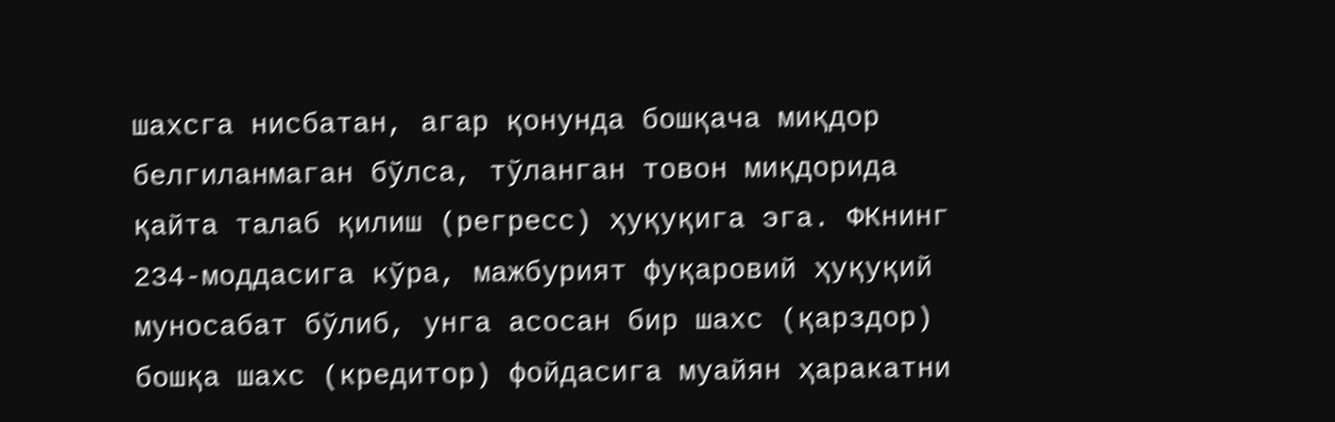шахсга нисбатан, агар қонунда бошқача миқдор белгиланмаган бўлса, тўланган товон миқдорида қайта талаб қилиш (регресс) ҳуқуқига эга. ФКнинг 234-моддасига кўра, мажбурият фуқаровий ҳуқуқий муносабат бўлиб, унга асосан бир шахс (қарздор) бошқа шахс (кредитор) фойдасига муайян ҳаракатни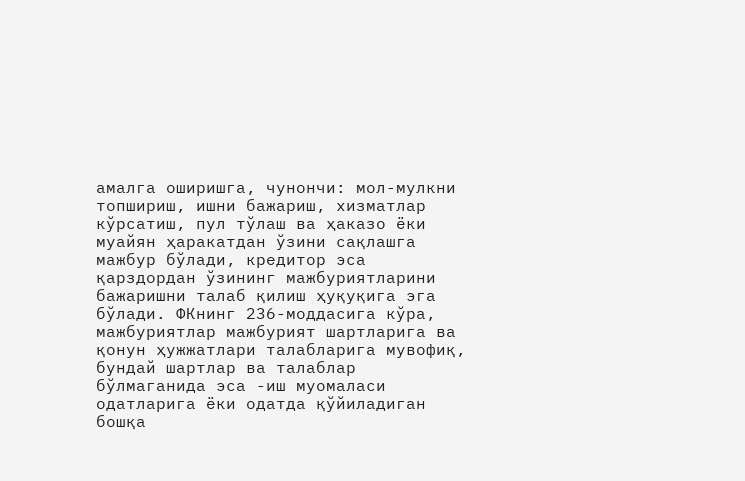амалга оширишга, чунончи: мол-мулкни топшириш, ишни бажариш, хизматлар кўрсатиш, пул тўлаш ва ҳаказо ёки муайян ҳаракатдан ўзини сақлашга мажбур бўлади, кредитор эса қарздордан ўзининг мажбуриятларини бажаришни талаб қилиш ҳуқуқига эга бўлади. ФКнинг 236-моддасига кўра, мажбуриятлар мажбурият шартларига ва қонун ҳужжатлари талабларига мувофиқ, бундай шартлар ва талаблар бўлмаганида эса -иш муомаласи одатларига ёки одатда қўйиладиган бошқа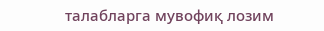талабларга мувофиқ лозим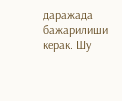даражада бажарилиши керак. Шу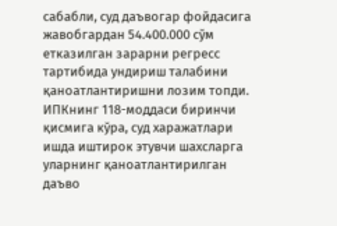сабабли, суд даъвогар фойдасига жавобгардан 54.400.000 сўм етказилган зарарни регресс тартибида ундириш талабини қаноатлантиришни лозим топди. ИПКнинг 118-моддаси биринчи қисмига кўра, суд харажатлари ишда иштирок этувчи шахсларга уларнинг қаноатлантирилган даъво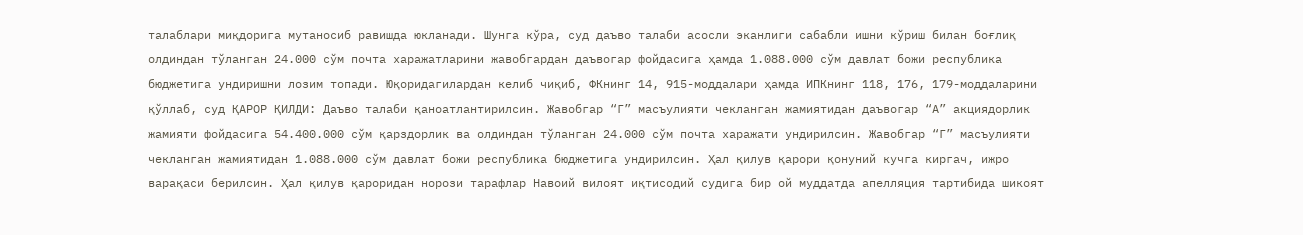талаблари миқдорига мутаносиб равишда юкланади. Шунга кўра, суд даъво талаби асосли эканлиги сабабли ишни кўриш билан боғлиқ олдиндан тўланган 24.000 сўм почта харажатларини жавобгардан даъвогар фойдасига ҳамда 1.088.000 сўм давлат божи республика бюджетига ундиришни лозим топади. Юқоридагилардан келиб чиқиб, ФКнинг 14, 915-моддалари ҳамда ИПКнинг 118, 176, 179-моддаларини қўллаб, суд ҚАРОР ҚИЛДИ: Даъво талаби қаноатлантирилсин. Жавобгар “Г” масъулияти чекланган жамиятидан даъвогар “A” акциядорлик жамияти фойдасига 54.400.000 сўм қарздорлик ва олдиндан тўланган 24.000 сўм почта харажати ундирилсин. Жавобгар “Г” масъулияти чекланган жамиятидан 1.088.000 сўм давлат божи республика бюджетига ундирилсин. Ҳал қилув қарори қонуний кучга киргач, ижро варақаси берилсин. Ҳал қилув қароридан норози тарафлар Навоий вилоят иқтисодий судига бир ой муддатда апелляция тартибида шикоят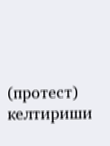(протест) келтириши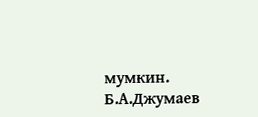мумкин. Б.А.Джумаев